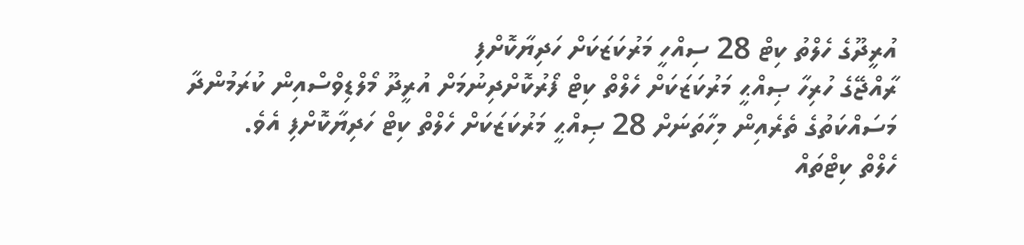އުރީދޫގެ ހެލްތު ކިޓް 28 ސިއްހީ މަރުކަޒަކަށް ހަދިޔާކޮށްފި
ރާއްޖޭގެ ހުރިހާ ޞިއްޙީ މަރުކަޒަކަށް ހެލްތް ކިޓް ފޯރުކޮށްދިނުމަށް އުރީދޫ މޯލްޑިވްސްއިން ކުރަމުންދާ މަސައްކަތުގެ ތެރެއިން މިހާތަނަށް 28 ޞިއްޙީ މަރުކަޒަކަށް ހެލްތް ކިޓް ހަދިޔާކޮށްފި އެވެ.
ހެލްތް ކިޓްތައް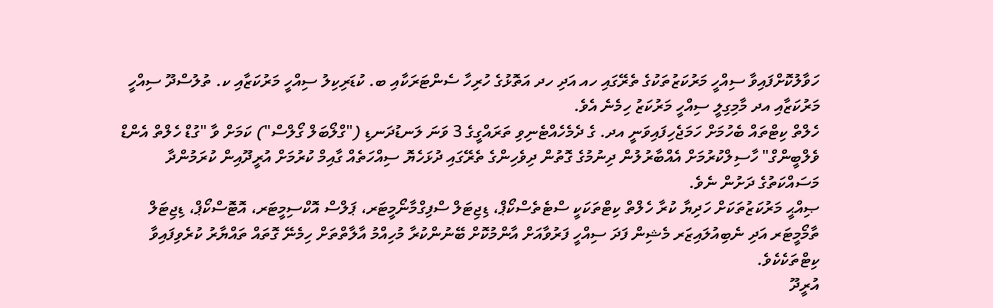ހަވާލުކޮށްފައިވާ ސިއްހީ މަރުކަޒުތަކުގެ ތެރޭގައި ހއ އަދި ހދ އަތޮޅުގެ ހުރިހާ ސެންޓަރަކާއި ބ. ކުޑަރިކިލު ސިއްހީ މަރުކަޒާއި ކ. ތުލުސްދޫ ސިއްހީ މަރުކަޒާއި އދ މާމިގިލީ ސިއްހީ މަރުކަޒު ހިމެނެ އެވެ.
ހެލްތް ކިޓްތައް ބެހުމަށް ހަމަޖެހިފައިވަނީ އދ. ގެ ދެމެހެއްޓެނިވި ތަރައްގީގެ 3 ވަނަ ލަނޑުދަނޑި ("ގްލޯބަލް ގޯލްސް") ކަމަށް ވާ "ގުޑް ހެލްތް އެންޑް ވެލްބީންގް" ހާސިލްކުރުމަށް އެއްބާރުލުން ދިނުމުގެ ގޮތުން ދިވެހިންގެ ތެރޭގައި ދުޅަހެޔޮ ސިއްހަތެއް ގާއިމް ކުރުމަށް އުރީދޫއިން ކުރަމުންދާ މަސައްކަތުގެ ދަށުން ނެވެ.
ޞިއްޙީ މަރުކަޒުތަކަށް ހަދިޔާ ކުރާ ހެލްތް ކިޓްތަކަކީ ސްޓެތެސްކޯޕް، ޑިޖިޓަލް ސްފިގްމާނޯމީޓަރ، ޕަލްސް އޮކްސިމީޓަރ، އޮޓޮސްކޯޕް، ޑިޖިޓަލް ތާމޯމީޓަރ އަދި ނެބިއުލައިޒަރ މެޝިން ފަދަ ސިއްހީ ފަރުވާއަށް އާންމުކޮށް ބޭނުންކުރާ މުހިއްމު އާލާތްތަށް ހިމެނޭ ގޮތައް ތައްޔާރު ކުރެވިފައިވާ ކިޓްތަކެކެވެ.
އުރީދޫ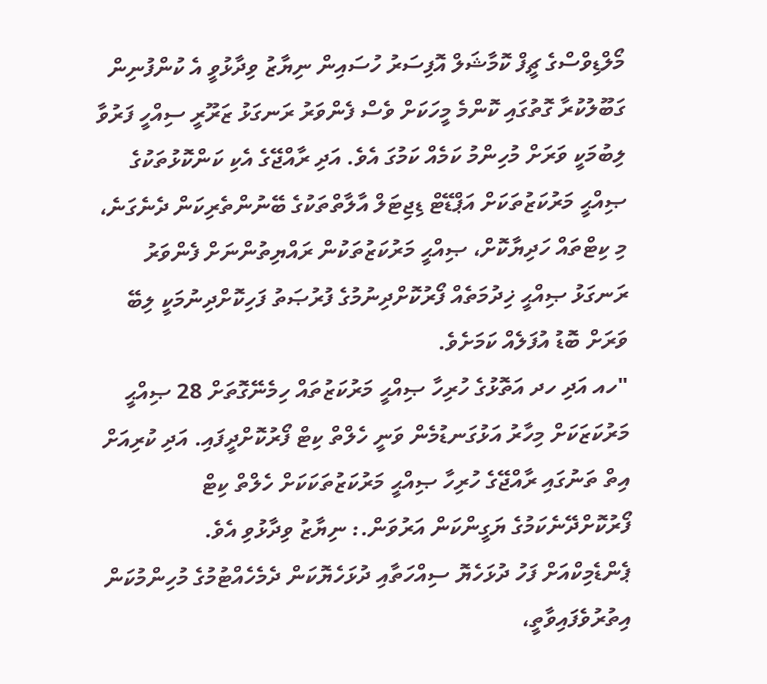މޯލްޑިވްސްގެ ޗީފް ކޮމާޝަލް އޮފިސަރު ހުސައިން ނިޔާޒު ވިދާޅުވީ އެ ކުންފުނިން ގަބޫލުކުރާ ގޮތުގައި ކޮންމެ މީހަކަށް ވެސް ފެންވަރު ރަނގަޅު ޒަރޫރީ ސިއްހީ ފަރުވާ ލިބުމަކީ ވަރަށް މުހިންމު ކަމެއް ކަމުގަ އެވެ. އަދި ރާއްޖޭގެ އެކި ކަންކޮޅުތަކުގެ ޞިއްޙީ މަރުކަޒުތަކަށް އަޕްޑޭޓް ޑިޖިޓަލް އާލާތްތަކުގެ ބޭނުންތެރިކަން ދެނެގަނެ، މި ކިޓްތައް ހަދިޔާކޮށް، ޞިއްޙީ މަރުކަޒުތަކުން ރައްޔިތުންނަށް ފެންވަރު ރަނގަޅު ޞިއްޙީ ޚިދުމަތެއް ފޯރުކޮށްދިނުމުގެ ފުރުޞަތު ފަހިކޮށްދިނުމަކީ ލިބޭ ވަރަށް ބޮޑު އުފަލެއް ކަމަށެވެ.
"ހއ އަދި ހދ އަތޮޅުގެ ހުރިހާ ޞިއްޙީ މަރުކަޒުތައް ހިމެނޭގޮތަށް 28 ޞިއްޙީ މަރުކަޒަކަށް މިހާރު އަޅުގަނޑުމެން ވަނީ ހެލްތް ކިޓް ފޯރުކޮށްދީފައި. އަދި ކުރިއަށް އިތް ތަނުގައި ރާއްޖޭގެ ހުރިހާ ޞިއްޙީ މަރުކަޒުތަކަކަށް ހެލްތް ކިޓް ފޯރުކޮށްދޭނެކަމުގެ ޔަގީންކަން އަރުވަން.: ނިޔާޒު ވިދާޅުވި އެވެ.
ޕެންޑެމިކްއަށް ފަހު ދުޅަހެޔޮ ސިއްހަތާއި ދުޅަހެޔޮކަން ދެމެހެއްޓުމުގެ މުހިންމުކަން އިތުރުވެފައިވާތީ،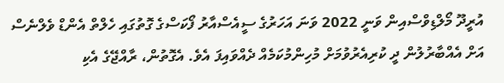އުރީދޫ މޯލްޑިވްސްއިން ވަނީ 2022 ވަނަ އަހަރުގެ ސީއެސްއާރު ފޯކަސްގެ ގޮތުގައި ހެލްތް އެންޑް ވެލްނެސް އަށް އެއްބާރުލުން ދީ ކުރިއެރުވުމަށް މުހިންމުކަމެއް ދެއްވައިފަ އެވެ. އެގޮތުން، ރާއްޖޭގެ އެކި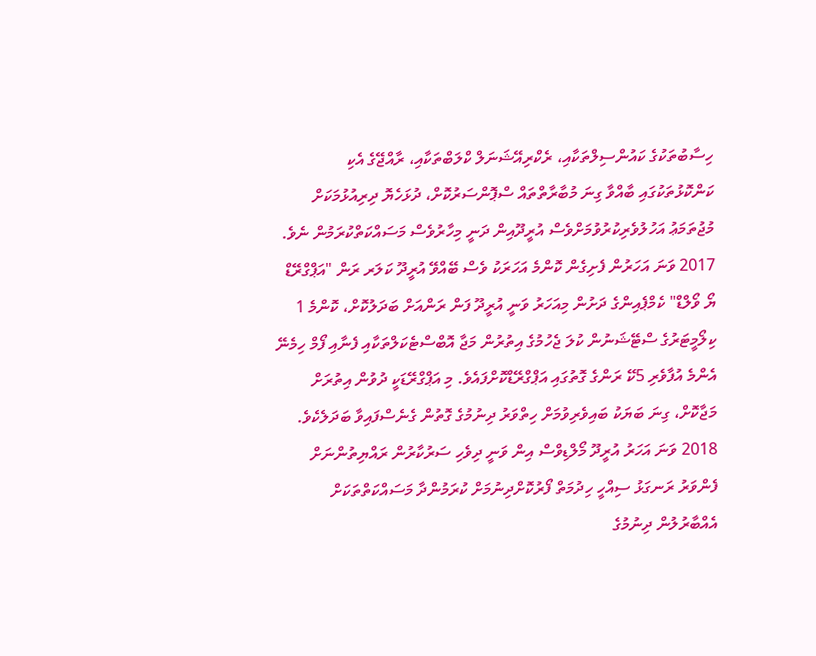ހިސާބުތަކުގެ ކައުންސިލްތަކާއި، ރެކްރިއޭޝަނަލް ކްލަބްތަކާއި، ރާއްޖޭގެ އެކި ކަންކޮޅުތަކުގައި ބާއްވާ ގިނަ މުބާރާތްތައް ސްޕޮންސަރުކޮށް، ދުޅަހެޔޮ ދިރިއުޅުމަކަށް މުޖުތަމަޢު އަހުލުވެރިކުރުވުމަށްވެސް އުރީދޫއިން ދަނީ މިހާރުވެސް މަސައްކަތްކުރަމުން ނެވެ.
2017 ވަނަ އަހަރުން ފެށިގެން ކޮންމެ އަހަރަކު ވެސް ބޭއްވޭ އުރީދޫ ކަލަރ ރަން "އަޕްގްރޭޑް ޔޯ ވޯލްޑް" ކެމްޕެއިންގެ ދަށުން މިއަހަރު ވަނީ އުރީދޫ ފަން ރަންއަށް ބަދަލުކޮށް، ކޮންމެ 1 ކިލޯމީޓަރުގެ ސްޓޭޝަނުން ކުލަ ޖެހުމުގެ އިތުރުން މަޖާ އޮބްސްޓެކަލްތަކާއި ފެނާއި ފޯމް ހިމެނޭ އެންމެ އުފާވެރި 5ކޭ ރަންގެ ގޮތުގައި އަޕްގްރޭޑްކޮށްފައެވެ. މި އަޕްގްރޭޑަކީ ދުވުން އިތުރަށް މަޖާކޮށް، ގިނަ ބަޔަކު ބައިވެރިވުމަށް ހިތްވަރު ދިނުމުގެ ގޮތުން ގެނެސްފައިވާ ބަދަލެކެވެ.
2018 ވަނަ އަހަރު އުރީދޫ މޯލްޑިވްސް އިން ވަނީ ދިވެހި ސަރުކާރުން ރައްޔިތުންނަށް ފެންވަރު ރަނގަޅު ސިއްހީ ހިދުމަތް ފޯރުކޮށްދިނުމަށް ކުރަމުންދާ މަސައްކަތްތަކަށް އެއްބާރުލުން ދިނުމުގެ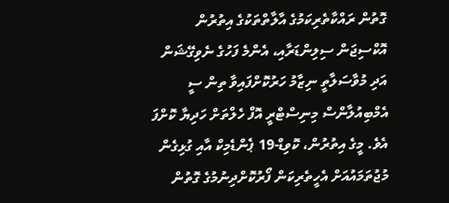ގޮތުން ރައްކާތެރިކަމުގެ އާލާތްތަކުގެ އިތުރުން އޮކްސިޖަން ސިލިންޑަރާއި، އެންމެ ފަހުގެ ނެވިގޭޝަން އަދި މުވާސަލާތީ ނިޒާމު ހަރުކޮށްފައިވާ ތިން ސީ އެމްބިއުލާންސް މިނިސްޓްރީ އޮފް ހެލްތަށް ހަދިޔާ ކޮށްފަ އެވެ. މީގެ އިތުރުން، ކޮވިޑް-19 ޕެންޑެމިކް އާއި ގުޅިގެން މުޖުތަމައުއަށް އެހީތެރިކަން ފޯރުކޮށްދިނުމުގެ ގޮތުން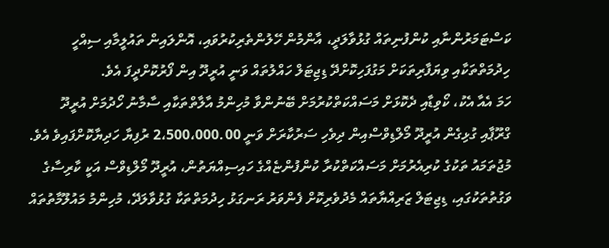ކަސްޓަމަރުންނާއި ކުންފުނިތައް ގުޅުވާލަދީ، އާންމުން ހޭލުންތެރިކުރުވައި، އޮންލައިން ތައުލީމާއި ސިއްހީ ހިދުމަތްތަކާއި ވިޔަފާރިތަކަށް މަގުފަހިކޮށްދޭ ޑިޖިޓަލް ހައްލުތައް ވަނީ އުރީދޫ އިން ފޯރުކޮށްދީފަ އެވެ.
ހަމަ އެއާ އެކު، ކޯވިޑާއި ދެކޮޅަށް މަސައްކަތްކުރުމަށް ބޭނުންވާ މުހިންމު އާލާތްތަކާއި ސާމާނު ހޯދުމަށް އުރީދޫ ގްރޫޕާއި ގުޅިގެން އުރީދޫ މޯލްޑިވްސްއިން ދިވެހި ސަރުކާރަށް ވަނީ 2،500،000.00 ރުފިޔާ ހަދިޔާކޮށްފައިވެ އެވެ.
މުޖުތަމައު ތަކުގެ ކުރިއެރުމަށް މަސައްކަތްކުރާ ކުންފުންޏެއްގެ ހައިސިއްޔަތުން، އުރީދޫ މޯލްޑިވްސް އަކީ ކާރިސާގެ ވަގުތުތަކުގައި، ޑިޖިޓަލް ޒަރިއްޔާތައް މެދުވެރިކޮށް ފެންވަރު ރަނގަޅު ހިދުމަތްތަކާ ގުޅުވާލަދޭ، މުހިންމު މައުލޫމާތުތައް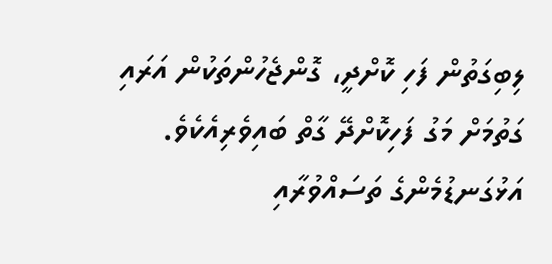ލިބިގަތުން ފަހި ކޮށްދީ، ގޮންޖެހުންތަކުން އަރައި ގަތުމަށް މަގު ފަހިކޮށްދޭ ގާތް ބައިވެރިއެކެވެ.
އަޅުގަނޑުމެންގެ ތަސައްވުރާއި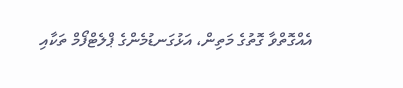އެއްގޮތްވާ ގޮތުގެ މަތިން، އަޅުގަނޑުމެންގެ ޕްލެޓްފޯމް ތަކާއި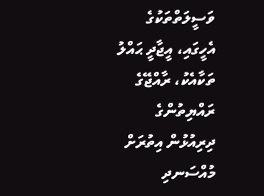ވަސީލަތްތަކުގެ އެހީގައި، އީޖާދީ ޙައްލު ތަކާއެކު، ރާއްޖޭގެ ރައްޔިތުންގެ ދިރިއުޅުން އިތުރަށް މުއްސަނދި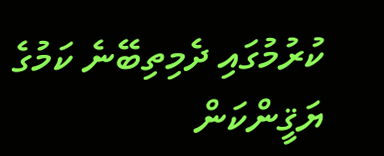ކުރުމުގައި ދެމިތިބޭނެ ކަމުގެ ޔަޤީންކަން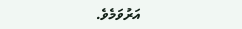އަރުވަމެވެ.